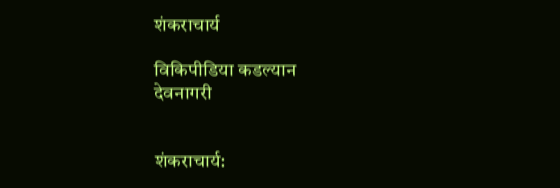शंकराचार्य

विकिपीडिया कडल्यान
देवनागरी


शंकराचार्य: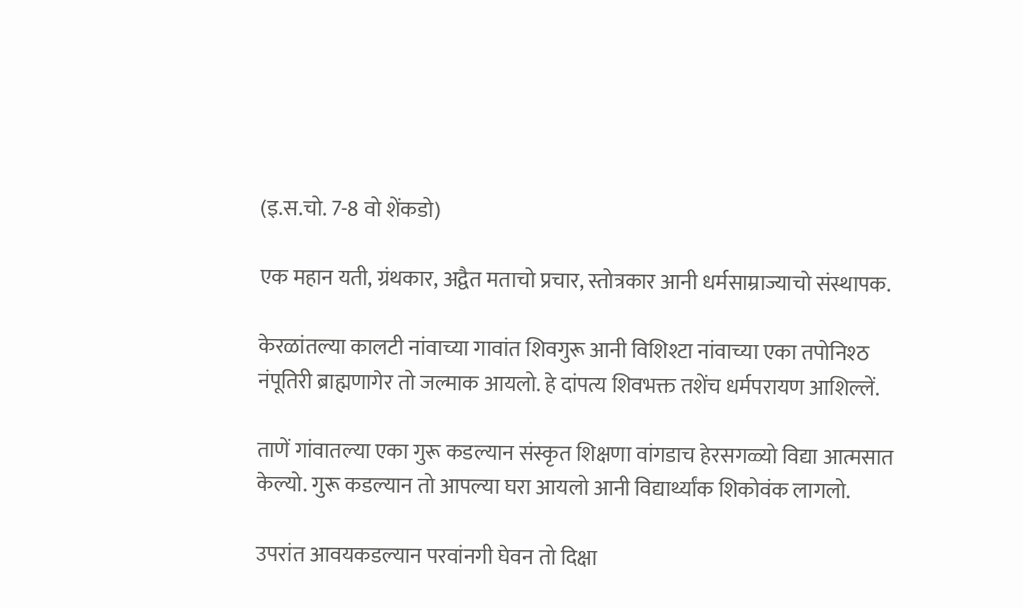(इ.स.चो. 7-8 वो शेंकडो)

एक महान यती, ग्रंथकार, अद्वैत मताचो प्रचार, स्तोत्रकार आनी धर्मसाम्राज्याचो संस्थापक.

केरळांतल्या कालटी नांवाच्या गावांत शिवगुरू आनी विशिश्टा नांवाच्या एका तपोनिश्ठ नंपूतिरी ब्राह्मणागेर तो जल्माक आयलो. हे दांपत्य शिवभक्त तशेंच धर्मपरायण आशिल्लें.

ताणें गांवातल्या एका गुरू कडल्यान संस्कृत शिक्षणा वांगडाच हेरसगळ्यो विद्या आत्मसात केल्यो. गुरू कडल्यान तो आपल्या घरा आयलो आनी विद्यार्थ्यांक शिकोवंक लागलो.

उपरांत आवयकडल्यान परवांनगी घेवन तो दिक्षा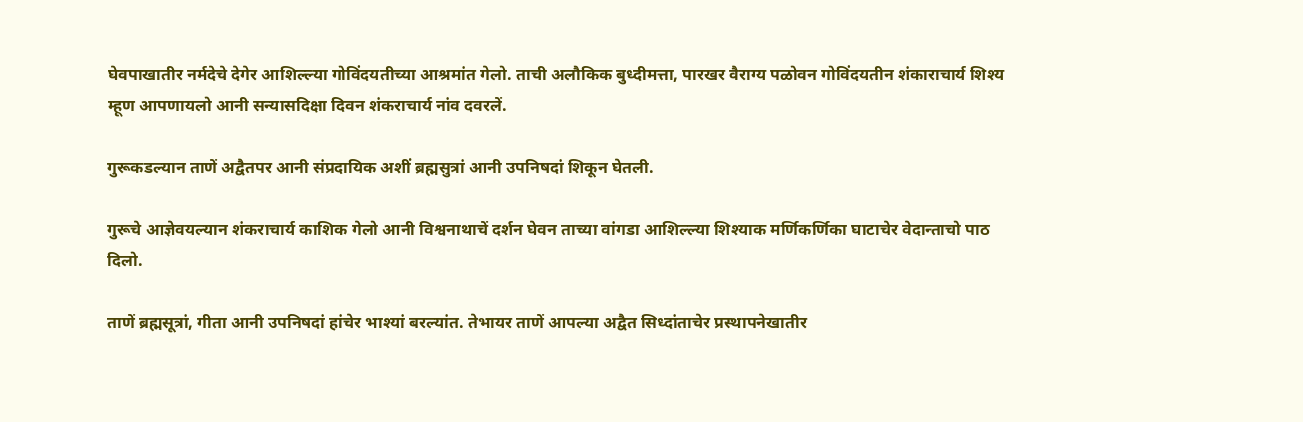घेवपाखातीर नर्मदेचे देगेर आशिल्ल्या गोविंदयतीच्या आश्रमांत गेलो. ताची अलौकिक बुध्दीमत्ता, पारखर वैराग्य पळोवन गोविंदयतीन शंकाराचार्य शिश्य म्हूण आपणायलो आनी सन्यासदिक्षा दिवन शंकराचार्य नांव दवरलें.

गुरूकडल्यान ताणें अद्वैतपर आनी संप्रदायिक अशीं ब्रह्मसुत्रां आनी उपनिषदां शिकून घेतली.

गुरूचे आज्ञेवयल्यान शंकराचार्य काशिक गेलो आनी विश्वनाथाचें दर्शन घेवन ताच्या वांगडा आशिल्ल्या शिश्याक मर्णिकर्णिका घाटाचेर वेदान्ताचो पाठ दिलो.

ताणें ब्रह्मसूत्रां, गीता आनी उपनिषदां हांचेर भाश्यां बरल्यांत. तेभायर ताणें आपल्या अद्वैत सिध्दांताचेर प्रस्थापनेखातीर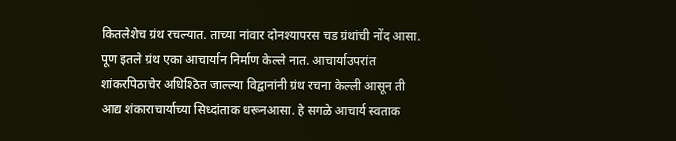कितलेशेच ग्रंथ रचल्यात. ताच्या नांवार दोनश्यापरस चड ग्रंथांची नोंद आसा. पूण इतले ग्रंथ एका आचार्यान निर्माण केल्ले नात. आचार्याउपरांत शांकरपिठाचेर अधिश्ठित जाल्ल्या विद्वानांनी ग्रंथ रचना केल्ली आसून ती आद्य शंकाराचार्याच्या सिध्दांताक धरूनआसा. हे सगळे आचार्य स्वताक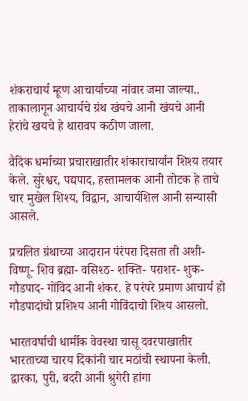शंकराचार्य म्हूण आचार्याच्या नांवार जमा जाल्या.. ताकालागून आचार्यचे ग्रंथ खंयचे आनी खंयचे आनी हेरांचे खयचे हे थारावप कठीण जाला.

वैदिक धर्माच्या प्रचाराखातीर शंकाराचार्यान शिश्य तयार केले. सुरेश्वर, पद्यपाद, हस्तामलक आनी तोटक हे ताचे चार मुखेल शिश्य, विद्वान, आचार्यशिल आनी सन्यासी आसले.

प्रचलित ग्रंथाच्या आदारान पंरंपरा दिसता ती अशी- विष्णू- शिव ब्रह्मा- वसिश्ठ- शक्ति- पराशर- शुक- गौडपाद- गोंविद आनी शंकर. हे परंपरे प्रमाण आचार्य हो गौडपादांचो प्रशिश्य आनी गोविंदाचो शिश्य आसलो.

भारतवर्षाची धार्मीक वेवस्था चासू दवरपाखातीर भारताच्या चारय दिकांनी चार मठांची स्थापना केली. द्वारका, पुरी, बदरी आनी श्रुगेरी हांगा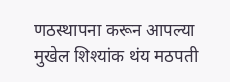णठस्थापना करून आपल्या मुखेल शिश्यांक थंय मठपती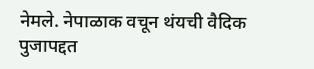नेमले. नेपाळाक वचून थंयची वैदिक पुजापद्दत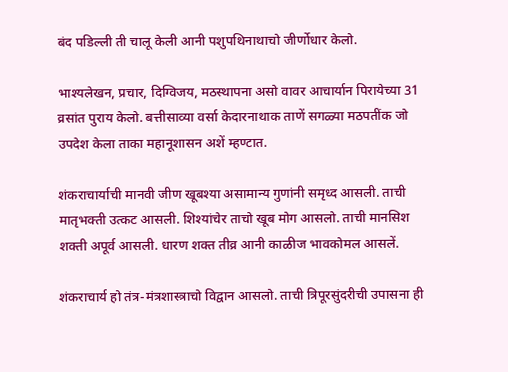बंद पडिल्ली ती चालू केली आनी पशुपथिनाथाचो जीर्णोधार केलो.

भाश्यलेखन, प्रचार, दिग्विजय, मठस्थापना असो वावर आचार्यान पिरायेच्या 31 व्रसांत पुराय केलो. बत्तीसाव्या वर्सा केदारनाथाक ताणें सगळ्या मठपतींक जो उपदेश केला ताका महानूशासन अशें म्हण्टात.

शंकराचार्याची मानवी जीण खूबश्या असामान्य गुणांनी समृध्द आसली. ताची मातृभक्ती उत्कट आसली. शिश्यांचेर ताचो खूब मोग आसलो. ताची मानसिश शक्ती अपूर्व आसली. धारण शक्त तीव्र आनी काळीज भावकोमल आसलें.

शंकराचार्य हो तंत्र-मंत्रशास्त्राचो विद्वान आसलो. ताची त्रिपूरसुंदरीची उपासना ही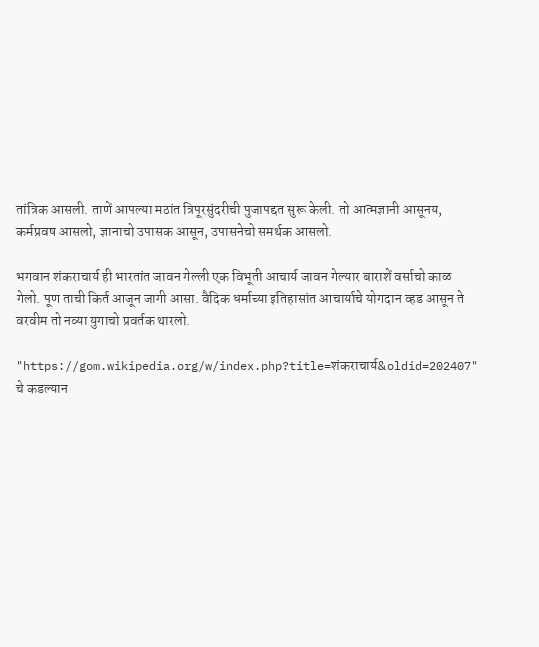तांत्रिक आसली. ताणें आपल्या मठांत त्रिपूरसुंदरीची पुजापद्दत सुरू केली. तो आत्मज्ञानी आसूनय, कर्मप्रवष आसलो, ज्ञानाचो उपासक आसून, उपासनेचो समर्थक आसलो.

भगवान शंकराचार्य ही भारतांत जावन गेल्ली एक विभूती आचार्य जावन गेल्यार बाराशें वर्साचो काळ गेलो. पूण ताची किर्त आजून जागी आसा. वैदिक धर्माच्या इतिहासांत आचार्याचे योगदान व्हड आसून ते वरवीम तो नव्या युगाचो प्रवर्तक थारलो.

"https://gom.wikipedia.org/w/index.php?title=शंकराचार्य&oldid=202407" चे कडल्यान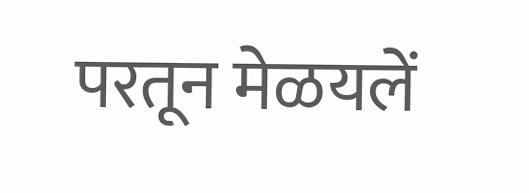परतून मेळयलें